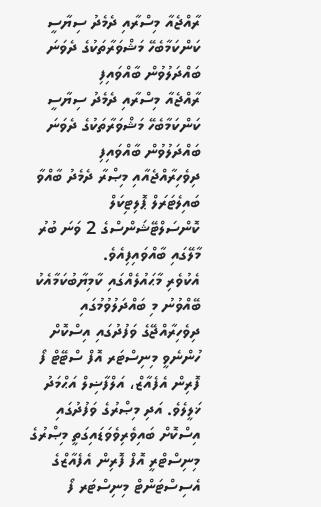ރާއްޖެއާ މިސްރާއި ދެމެދު ސިޔާސީ ކަންކަމާބެހޭ މަޝްވަރާތަކުގެ ދެވަނަ ބައްދަލުވުން ބާއްވައިފި
ރާއްޖެއާ މިސްރާއި ދެމެދު ސިޔާސީ ކަންކަމާބެހޭ މަޝްވަރާތަކުގެ ދެވަނަ ބައްދަލުވުން ބާއްވައިފި
ދިވެހިރާއްޖެއާއި މިޞްރާ ދެމެދު ބާއްވާ ބައިލެޓަރަލް ޕޮލިޓިކަލް ކޮންސަލްޓޭޝަންސްގެ 2 ވަނަ ބުރު މާލޭގައި ބާއްވައިފިއެވެ.
އެކުވެރި މާޙައުލެއްގައި ކާމިޔާބުކަމާއެކު ބޭއްވުނު މި ބައްދަލުވުމުގައި ދިވެހިރާއްޖޭގެ ވަފުދުގައި އިސްކޮށް ހުންނެވީ މިނިސްޓަރ އޮފް ސްޓޭޓް ފޯ ފޮރިން އެފެއާޒް، އަލްފާޟިލް އަޙްމަދު ޚަލީލެވެ. އަދި މިޞްރުގެ ވަފުދުގައި އިސްކޮށް ބައިވެރިވެވަޑައިގަތީ މިޞްރުގެ މިނިސްޓްރީ އޮފް ފޮރިން އެފެއާޒްގެ އެސިސްޓަންޓް މިނިސްޓަރ ފޯ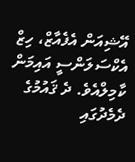އޭޝިއަން އެފެއާޒް، ހިޒް އެކްސަލަންސީ އައިމަން ކާމިލްއެވެ. ދެ ޤައުމުގެ ދެމެދުގައި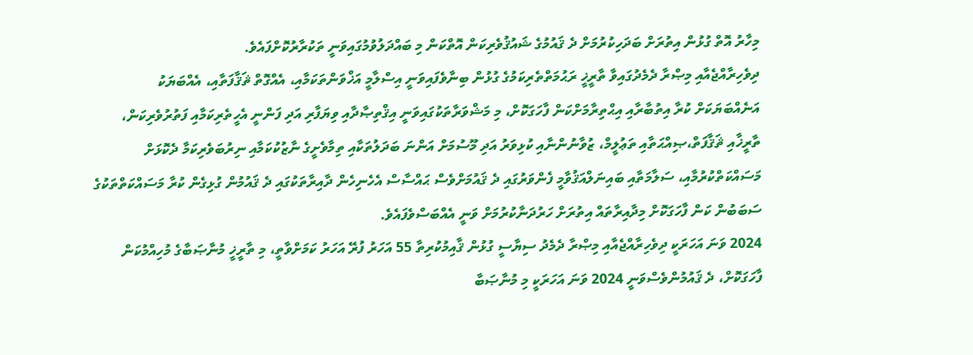މިހާރު އޮތް ގުޅުން އިތުރަށް ބަދަހިކުރުމަށް ދެ ޤައުމުގެ ޝައުޤުވެރިކަން އޮތްކަން މި ބައްދަލުވުމުގައިވަނީ ތަކުރާރުކޮށްފައެވެ.
ދިވެހިރާއްޖެއާއި މިޞްރާ ދެމެދުގައިވާ ތާރީޚީ ރަޙުމަތްތެރިކަމުގެ ގުޅުން ބިނާވެފައިވަނީ އިސްލާމީ އަޚްވަންތަކަމާއި، އެއްގޮތް ޘަޤާފަތާއި، އެއްބަޔަކު އަނެއްބަޔަކަށް ކުރާ އިތުބާރާއި އިޙްތިރާމަށްކަން ފާހަގަކޮށް، މި މަޝްވަރާތަކުގައިވަނީ އިޤްތިޞާދާއި ވިޔަފާރި އަދި ފަންނީ އެހީތެރިކަމާއި ފަތުރުވެރިކަން، ތާރީޚާއި ޘަޤާފަތް،ޞިއްޙަތާއި ތަޢުލީމް، ޒުވާނުންނާއި ކުޅިވަރު އަދި މޫސުމަށް އަންނަ ބަދަލުތަކާއި ތިމާވެށީގެ ނާޒުކުކަމާއި ނިރުބަވެރިކަމާ ދެކޮޅަށް މަސައްކަތްކުރުމާއި، ސަލާމަތާއި ބައިނަލްއަޤުވާމީ ފެންވަރުގައި ދެ ޤައުމަށްވެސް ޙައްސާސް އެހެނިހެން ދާއިރާތަކުގައި ދެ ޤައުމުން ގުޅިގެން ކުރާ މަސައްކަތްތަކުގެ ސަބަބުން ކަން ފާހަގަކޮށް މިދާއިރާތައް އިތުރަށް ހަރުދަނާކުރުމަށް ވަނީ އެއްބަސްވެފައެވެ.
2024 ވަނަ އަހަރަކީ ދިވެހިރާއްޖެއާއި މިޞްރާ ދެމެދު ސިޔާސީ ގުޅުން ޤާއިމުކުރިތާ 55 އަހަރު ފުރޭ އަހަރު ކަމަށްވާތީ، މި ތާރީޚީ މުނާޞަބާގެ މުހިއްމުކަން ފާހަގަކޮށް، ދެ ޤައުމުންވެސްވަނީ 2024 ވަނަ އަހަރަކީ މި މުނާޞަބާ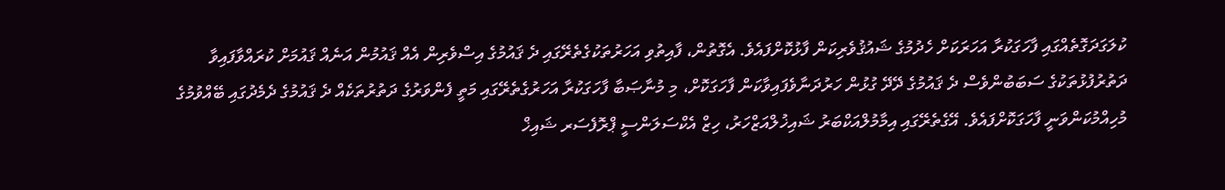ކުލަގަދަގޮތެއްގައި ފާހަގަކުރާ އަހަރަކަށް ހެދުމުގެ ޝައުޤުވެރިކަން ފާޅުކޮށްފައެވެ. އެގޮތުން، ފާއިތުވި އަހަރުތަކުގެތެރޭގައި ދެ ޤައުމުގެ އިސްވެރިން އެއް ޤައުމުން އަނެއް ޤައުމަށް ކުރައްވާފައިވާ ދަތުރުފުޅުތަކުގެ ސަބަބުންވެސް ދެ ޤައުމުގެ ދޭދޭ ގުޅުން ހަރުދަނާވެފައިވާކަން ފާހަގަކޮށް، މި މުނާޞަބާ ފާހަގަކުރާ އަހަރުގެތެރޭގައި މަތީ ފެންވަރުގެ ދަތުރުތަކެއް ދެ ޤައުމުގެ ދެމެދުގައި ބޭއްވުމުގެ މުހިއްމުކަންވަނީ ފާހަގަކޮށްފައެވެ. އޭގެތެރޭގައި އިމާމުލްއަކްބަރު ޝައިޚުލްއަޒްހަރު، ހިޒް އެކްސަލަންސީ ޕްރޮފެސަރ ޝައިޚް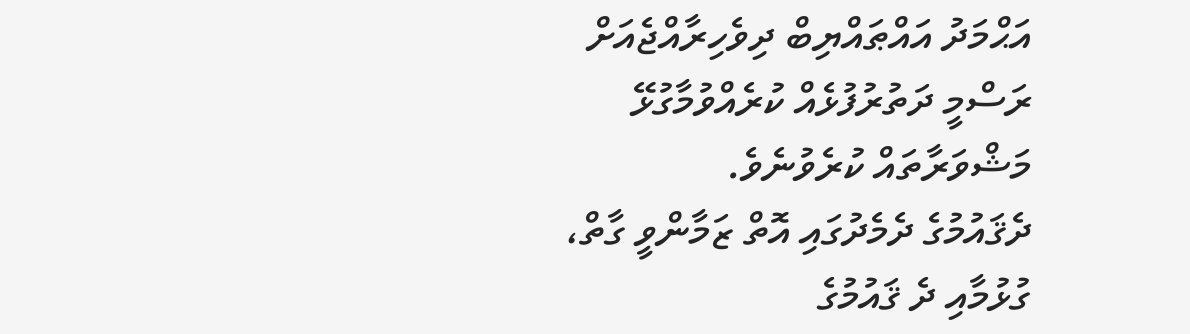އަޙްމަދު އައްޠައްޔިބް ދިވެހިރާއްޖެއަށް ރަސްމީ ދަތުރުފުޅެއް ކުރެއްވުމާގުޅޭ މަޝްވަރާތައް ކުރެވުނެވެ.
ދެޤައުމުގެ ދެމެދުގައި އޮތް ޒަމާންވީ ގާތް، ގުޅުމާއި ދެ ޤައުމުގެ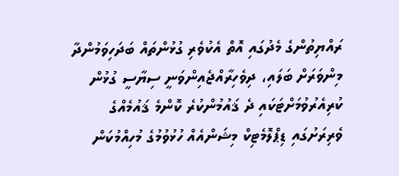ރައްޔިތުންގެ މެދުގައި އޮތް އެކުވެރި ގުޅުންތައް ބަދަހިވަމުންދާ މިންވަރަށް ބަލައި، ދިވެހިރާއްޖެއިންވަނީ ސިޔާސީ ގުޅުން ކުރިއެރުވުމަށްޓަކައި ދެ ޤައުމުންކުރެ ކޮންމެ ޤައުމެއްގެ ވެރިރަށުގައި ޑިޕްލޮމެޓިކް މިޝަންއެއް ހުޅުވުމުގެ މުހިއްމުކަން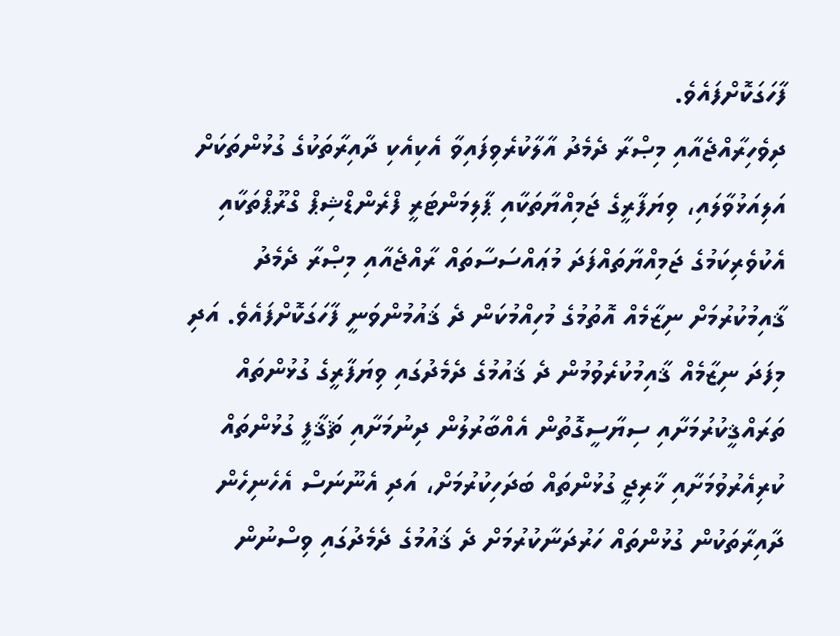ފާހަގަކޮށްފައެވެ.
ދިވެހިރާއްޖެއާއި މިޞްރާ ދެމެދު އާލާކުރެވިފައިވާ އެކިއެކި ދާއިރާތަކުގެ ގުޅުންތަކަށް އަލިއަޅުވާލައި، ވިޔަފާރީގެ ޖަމިއްޔާތަކާއި ޕާލިމަންޓަރީ ފްރެންޑްޝިޕް ގްރޫޕްތަކާއި އެކުވެރިކަމުގެ ޖަމިއްޔާތައްފަދަ މުޢައްސަސާތައް ރާއްޖެއާއި މިޞްރާ ދެމެދު ޤާއިމުކުރުމަށް ނިޒާމެއް އޮތުމުގެ މުހިއްމުކަން ދެ ޤައުމުންވަނީ ފާހަގަކޮށްފައެވެ. އަދި މިފަދަ ނިޒާމެއް ޤާއިމުކުރެވުމުން ދެ ޤައުމުގެ ދެމެދުގައި ވިޔަފާރީގެ ގުޅުންތައް ތަރައްޤީކުރުމަށާއި ސިޔާސީގޮތުން އެއްބާރުލުން ދިނުމަށާއި ޘަޤާފީ ގުޅުންތައް ކުރިއެރުވުމަށާއި ޚާރިޖީ ގުޅުންތައް ބަދަހިކުރުމަށް، އަދި އެނޫނަސް އެހެނިހެން ދާއިރާތަކުން ގުޅުންތައް ހަރުދަނާކުރުމަށް ދެ ޤައުމުގެ ދެމެދުގައި ވިސްނުން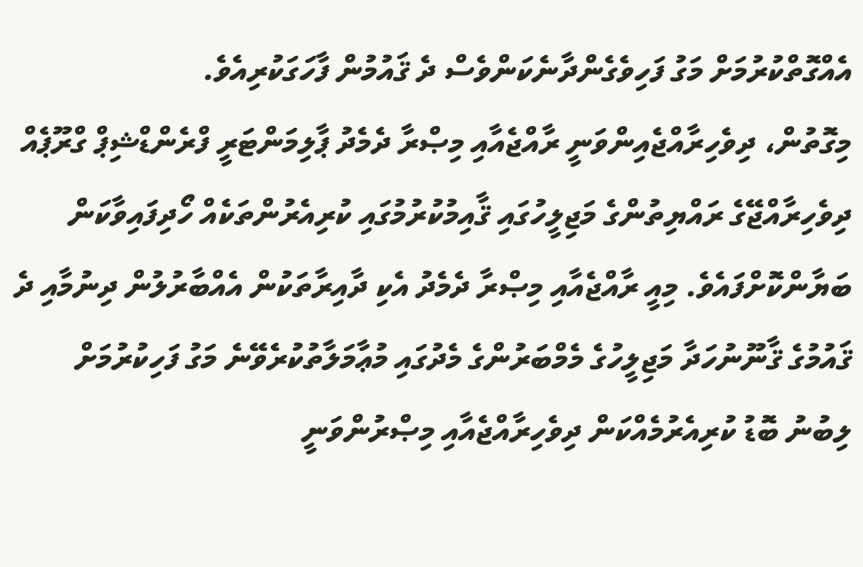އެއްގޮތްކުރުމަށް މަގު ފަހިވެގެންދާނެކަންވެސް ދެ ޤައުމުން ފާހަގަކުރިއެވެ.
މިގޮތުން، ދިވެހިރާއްޖެއިންވަނީ ރާއްޖެއާއި މިޞްރާ ދެމެދު ޕާލިމަންޓަރީ ފްރެންޑްޝިޕް ގްރޫޕެއް ދިވެހިރާއްޖޭގެ ރައްޔިތުންގެ މަޖިލީހުގައި ޤާއިމުކުރުމުގައި ކުރިއެރުންތަކެއް ހޯދިފައިވާކަން ބަޔާންކޮށްފައެވެ. މިއީ ރާއްޖެއާއި މިޞްރާ ދެމެދު އެކި ދާއިރާތަކުން އެއްބާރުލުން ދިނުމާއި ދެ ޤައުމުގެ ޤާނޫނުހަދާ މަޖިލީހުގެ މެމްބަރުންގެ މެދުގައި މުޢާމަލާތުކުރެވޭނެ މަގު ފަހިކުރުމަށް ލިބުނު ބޮޑު ކުރިއެރުމެއްކަން ދިވެހިރާއްޖެއާއި މިޞްރުންވަނީ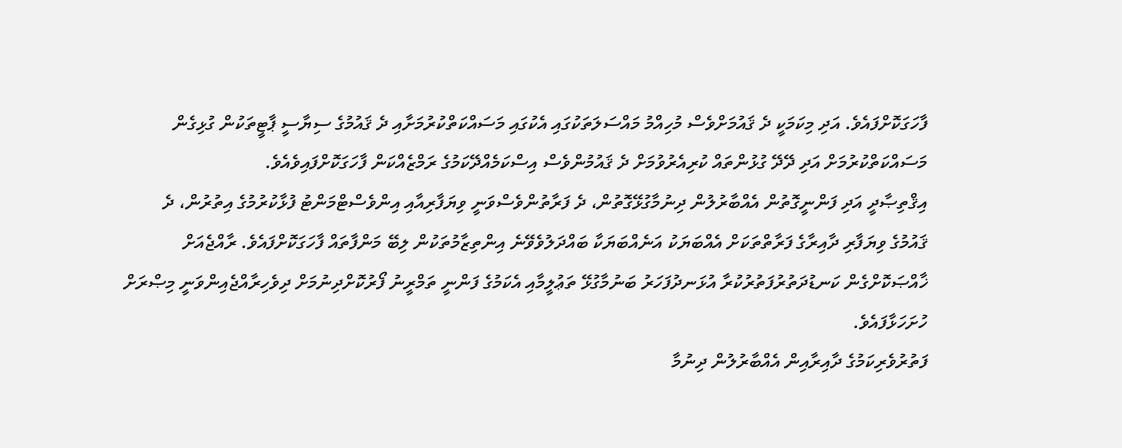ފާހަގަކޮށްފައެވެ. އަދި މިކަމަކީ ދެ ޤައުމަށްވެސް މުހިއްމު މައްސަލަތަކުގައި އެކުގައި މަސައްކަތްކުރުމަށާއި ދެ ޤައުމުގެ ސިޔާސީ ޕާޓީތަކުން ގުޅިގެން މަސައްކަތްކުރުމަށް އަދި ދޭދޭ ގުޅުންތައް ކުރިއެރުވުމަށް ދެ ޤައުމުންވެސް އިސްކަމެއްދޭކަމުގެ ރަމްޒެއްކަން ފާހަގަކޮށްފައިވެއެވެ.
އިޤްތިޞާދީ އަދި ފަންނީގޮތުން އެއްބާރުލުން ދިނުމާގުޅޭގޮތުން، ދެ ފަރާތުންވެސްވަނީ ވިޔަފާރިއާއި އިންވެސްޓްމަންޓު ފުޅާކުރުމުގެ އިތުރުން، ދެ ޤައުމުގެ ވިޔަފާރި ދާއިރާގެ ފަރާތްތަކަށް އެއްބަޔަކު އަނެއްބަޔަކާ ބައްދަލުވެވޭނެ އިންތިޒާމުތަކުން ލިބޭ މަންފާތައް ފާހަގަކޮށްފައެވެ. ރާއްޖެއަށް ޚާއްޞަކޮށްގެން ކަނޑުދަތުރުފަތުރުކުރާ އުޅަނދުފަހަރު ބަނުމާގުޅޭ ތަޢުލީމާއި އެކަމުގެ ފަންނީ ތަމްރީނު ފޯރުކޮށްދިނުމަށް ދިވެހިރާއްޖެއިންވަނީ މިޞްރަށް ހުށަހަޅާފައެވެ.
ފަތުރުވެރިކަމުގެ ދާއިރާއިން އެއްބާރުލުން ދިނުމާ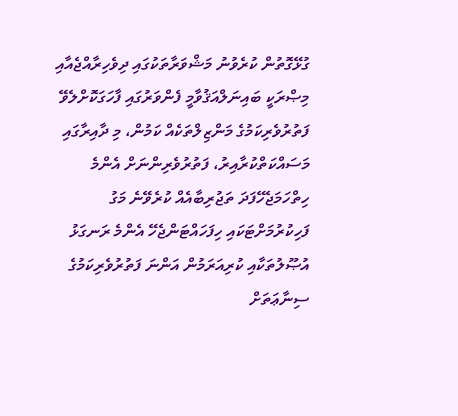ގުޅޭގޮތުން ކުރެވުނު މަޝްވަރާތަކުގައި ދިވެހިރާއްޖެއާއި މިޞްރަކީ ބައިނަލްއަޤުވާމީ ފެންވަރުގައި ފާހަގަކޮށްލެވޭ ފަތުރުވެރިކަމުގެ މަންޒިލްތަކެއް ކަމުން، މި ދާއިރާގައި މަސައްކަތްކުރާއިރު، ފަތުރުވެރިންނަށް އެންމެ ހިތްހަމަޖެހޭފަދަ ތަޖުރިބާއެއް ކުރެވޭނެ މަގު ފަހިކުރުމަށްޓަކައި ހިފަހައްޓަންޖެހޭ އެންމެ ރަނގަޅު އުޞޫލުތަކާއި ކުރިއަރަމުން އަންނަ ފަތުރުވެރިކަމުގެ ސިނާޢަތަށް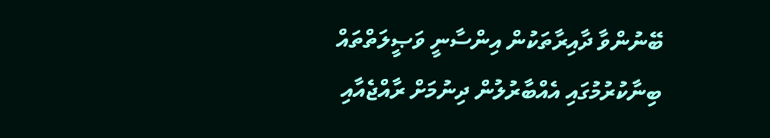ބޭނުންވާ ދާއިރާތަކުން އިންސާނީ ވަޞީލަތްތައް ބިނާކުރުމުގައި އެއްބާރުލުން ދިނުމަށް ރާއްޖެއާއި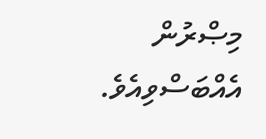މިޞްރުން އެއްބަސްވިއެވެ.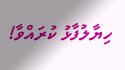ހިޔާލުފާޅު ކުރައްވާ!